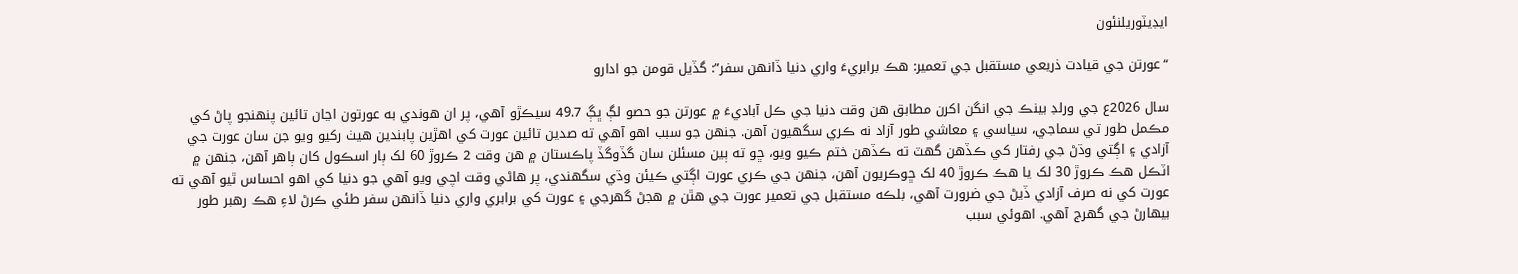ايڊيٽوريلنئون

“عورتن جي قيادت ذريعي مستقبل جي تعمير: هڪ برابريءَ واري دنيا ڏانهن سفر”: گڏيل قومن جو ادارو

سال 2026ع جي ورلڊ بينڪ جي انگن اکرن مطابق هن وقت دنيا جي ڪل آباديءَ ۾ عورتن جو حصو لڳ ڀڳ 49.7 سيڪڙو آهي، پر ان هوندي به عورتون اڃان تائين پنهنجو پاڻ کي مڪمل طور تي سماجي، سياسي ۽ معاشي طور آزاد نه ڪري سگهيون آهن. جنهن جو سبب اهو آهي ته صدين تائين عورت کي اهڙين پابندين هيٺ رکيو ويو جن سان عورت جي آزادي ۽ اڳتي وڌڻ جي رفتار کي ڪڏهن گهٽ ته ڪڏهن ختم ڪيو ويو، ڇو ته ٻين مسئلن سان گڏوگڏ پاڪستان ۾ هن وقت 2 ڪروڙ 60 لک ٻار اسڪول کان ٻاهر آهن، جنهن ۾ اٽڪل هڪ ڪروڙ 30 لک يا هڪ ڪروڙ 40 لک ڇوڪريون آهن، جنهن جي ڪري عورت اڳتي ڪيئن وڌي سگهندي، پر هاڻي وقت اچي ويو آهي جو دنيا کي اهو احساس ٿيو آهي ته عورت کي نه صرف آزادي ڏيڻ جي ضرورت آهي، بلڪه مستقبل جي تعمير عورت جي هٿن ۾ هجڻ گهرجي ۽ عورت کي برابري واري دنيا ڏانهن سفر طئي ڪرڻ لاءِ هڪ رهبر طور بيهارڻ جي گهرج آهي. اهوئي سبب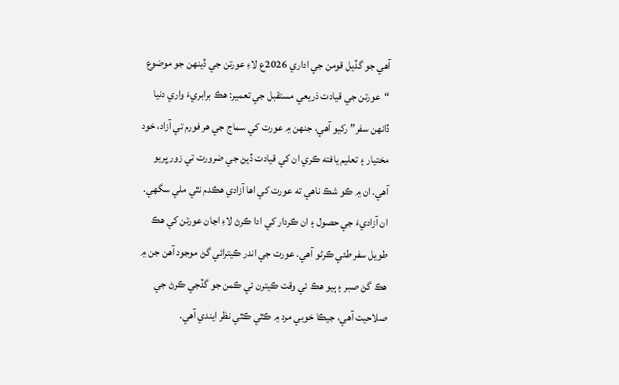آهي جو گڏيل قومن جي اداري 2026ع لاءِ عورتن جي ڏينهن جو موضوع “عورتن جي قيادت ذريعي مستقبل جي تعمير: هڪ برابريءَ واري دنيا ڏانهن سفر” رکيو آهي، جنهن ۾ عورت کي سماج جي هر فورم تي آزاد، خود مختيار ۽ تعليم يافته ڪري ان کي قيادت ڏيڻ جي ضرورت تي زور ڀريو آهي. ان ۾ ڪو شڪ ناهي ته عورت کي اها آزادي هڪدم نٿي ملي سگهي. ان آزاديءَ جي حصول ۽ ان ڪردار کي ادا ڪرڻ لاءِ اڃان عورتن کي هڪ طويل سفر طئي ڪرڻو آهي. عورت جي اندر ڪيترائي گڻ موجود آهن جن ۾ هڪ گڻ صبر ۽ ٻيو هڪ ئي وقت ڪيترن ئي ڪمن جو گڏجي ڪرڻ جي صلاحيت آهي، جيڪا خوبي مرد ۾ ڪٿي ڪٿي نظر ايندي آهي.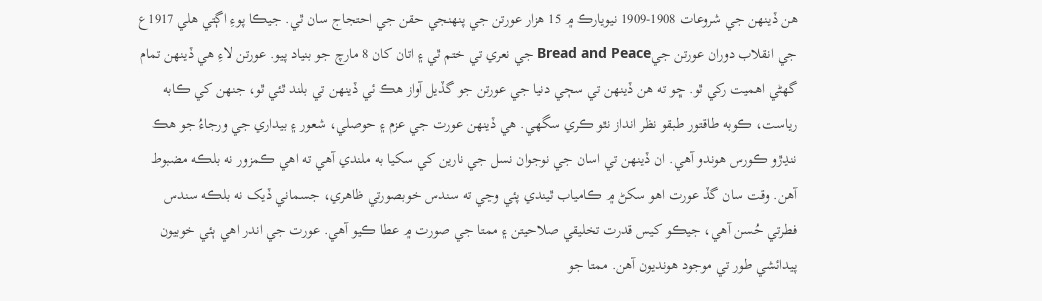هن ڏينهن جي شروعات 1908-1909 نيويارڪ ۾ 15 هزار عورتن جي پنهنجي حقن جي احتجاج سان ٿي. جيڪا پوءِ اڳتي هلي 1917ع جي انقلاب دوران عورتن جيBread and Peace جي نعري تي ختم ٿي ۽ اتان کان 8 مارچ جو بنياد پيو. عورتن لاءِ هي ڏينهن تمام گهڻي اهميت رکي ٿو. ڇو ته هن ڏينهن تي سڄي دنيا جي عورتن جو گڏيل آواز هڪ ئي ڏينهن تي بلند ٿئي ٿو، جنهن کي ڪابه رياست، ڪوبه طاقتور طبقو نظر انداز نٿو ڪري سگهي. هي ڏينهن عورت جي عزم ۽ حوصلي، شعور ۽ بيداري جي ورجاءُ جو هڪ ننڍڙو ڪورس هوندو آهي. ان ڏينهن تي اسان جي نوجوان نسل جي نارين کي سکيا به ملندي آهي ته اهي ڪمزور نه بلڪه مضبوط آهن. وقت سان گڏ عورت اهو سکڻ ۾ ڪامياب ٿيندي پئي وڃي ته سندس خوبصورتي ظاهري، جسماني ڏيک نه بلڪه سندس فطرتي حُسن آهي، جيڪو کيس قدرت تخليقي صلاحيتن ۽ ممتا جي صورت ۾ عطا ڪيو آهي. عورت جي اندر اهي ٻئي خوبيون پيدائشي طور تي موجود هونديون آهن. ممتا جو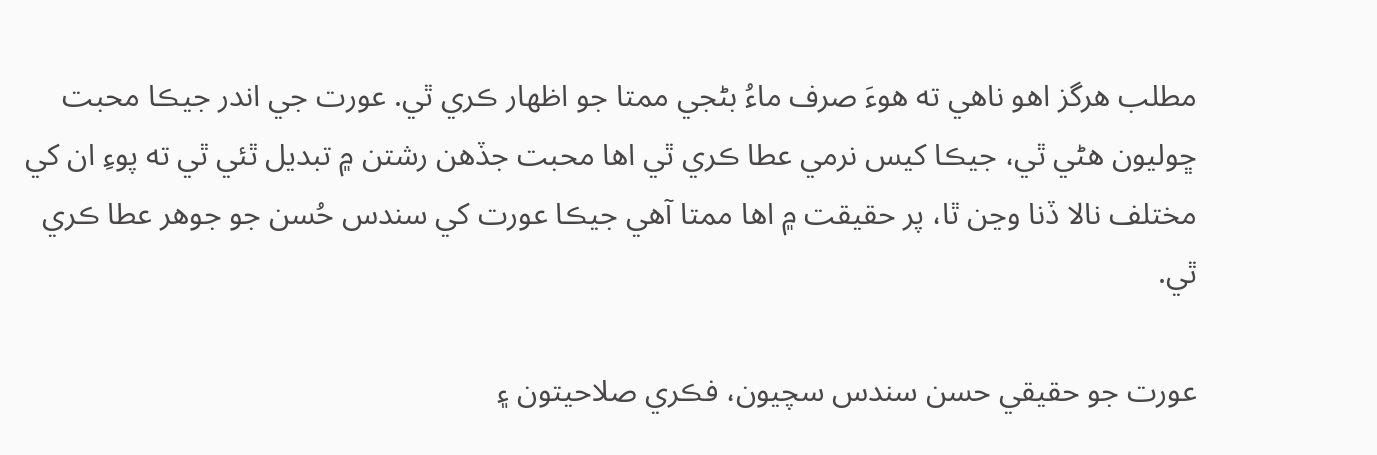مطلب هرگز اهو ناهي ته هوءَ صرف ماءُ بڻجي ممتا جو اظهار ڪري ٿي. عورت جي اندر جيڪا محبت ڇوليون هڻي ٿي، جيڪا کيس نرمي عطا ڪري ٿي اها محبت جڏهن رشتن ۾ تبديل ٿئي ٿي ته پوءِ ان کي مختلف نالا ڏنا وڃن ٿا، پر حقيقت ۾ اها ممتا آهي جيڪا عورت کي سندس حُسن جو جوهر عطا ڪري ٿي.

عورت جو حقيقي حسن سندس سچيون، فڪري صلاحيتون ۽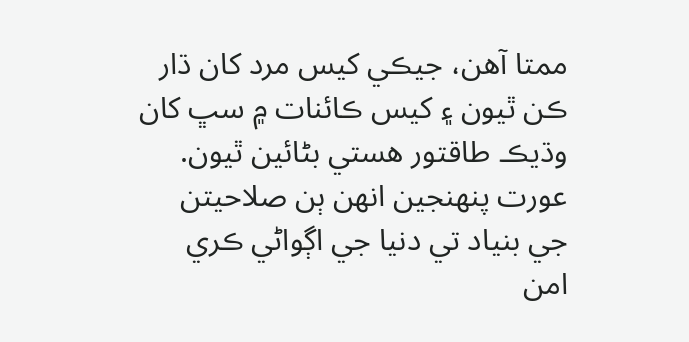ممتا آهن، جيڪي کيس مرد کان ڌار ڪن ٿيون ۽ کيس ڪائنات ۾ سڀ کان وڌيڪ طاقتور هستي بڻائين ٿيون. عورت پنهنجين انهن ٻن صلاحيتن جي بنياد تي دنيا جي اڳواڻي ڪري امن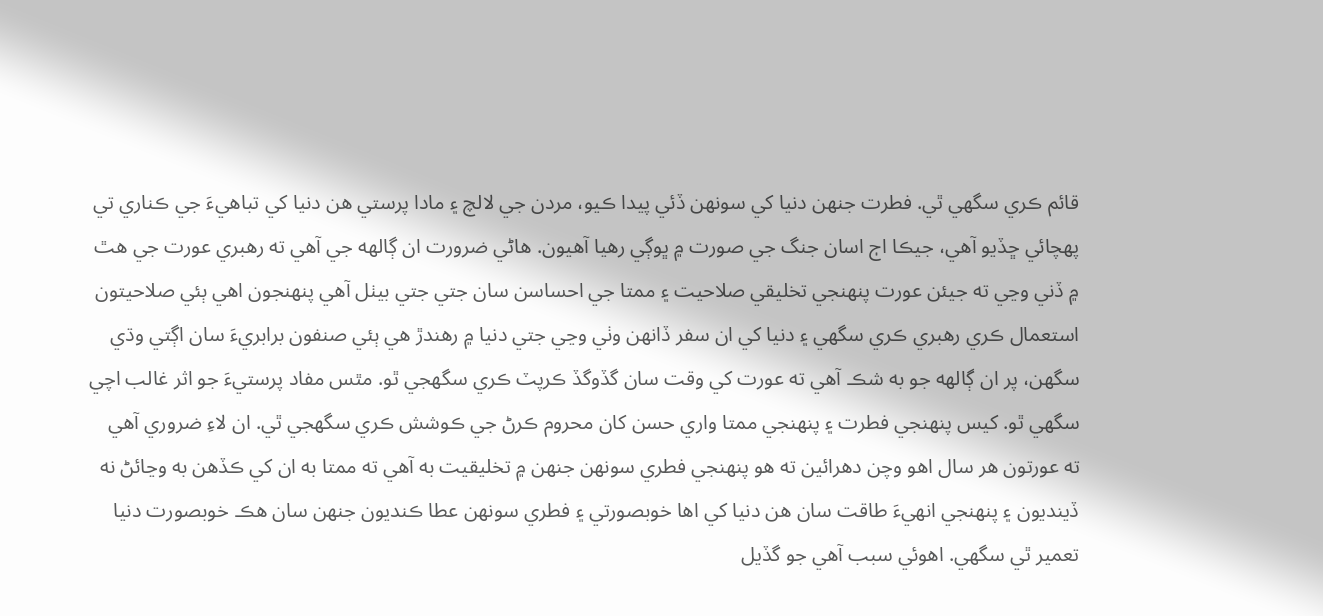قائم ڪري سگهي ٿي. فطرت جنهن دنيا کي سونهن ڏئي پيدا ڪيو، مردن جي لالچ ۽ مادا پرستي هن دنيا کي تباهيءَ جي ڪناري تي پهچائي ڇڏيو آهي، جيڪا اڄ اسان جنگ جي صورت ۾ ڀوڳي رهيا آهيون. هاڻي ضرورت ان ڳالهه جي آهي ته رهبري عورت جي هٿ ۾ ڏني وڃي ته جيئن عورت پنهنجي تخليقي صلاحيت ۽ ممتا جي احساسن سان جتي جتي بيٺل آهي پنهنجون اهي ٻئي صلاحيتون استعمال ڪري رهبري ڪري سگهي ۽ دنيا کي ان سفر ڏانهن وٺي وڃي جتي دنيا ۾ رهندڙ هي ٻئي صنفون برابريءَ سان اڳتي وڌي سگهن، پر ان ڳالهه جو به شڪ آهي ته عورت کي وقت سان گڏوگڏ ڪرپٽ ڪري سگهجي ٿو. مٿس مفاد پرستيءَ جو اثر غالب اچي سگهي ٿو. کيس پنهنجي فطرت ۽ پنهنجي ممتا واري حسن کان محروم ڪرڻ جي ڪوشش ڪري سگهجي ٿي. ان لاءِ ضروري آهي ته عورتون هر سال اهو وچن دهرائين ته هو پنهنجي فطري سونهن جنهن ۾ تخليقيت به آهي ته ممتا به ان کي ڪڏهن به وڃائڻ نه ڏينديون ۽ پنهنجي انهيءَ طاقت سان هن دنيا کي اها خوبصورتي ۽ فطري سونهن عطا ڪنديون جنهن سان هڪ خوبصورت دنيا تعمير ٿي سگهي. اهوئي سبب آهي جو گڏيل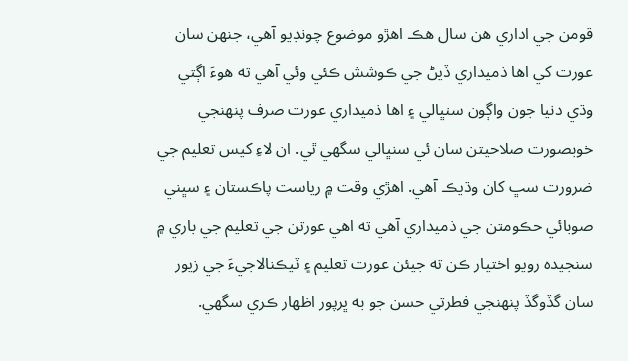قومن جي اداري هن سال هڪ اهڙو موضوع چونڊيو آهي، جنهن سان عورت کي اها ذميداري ڏيڻ جي ڪوشش ڪئي وئي آهي ته هوءَ اڳتي وڌي دنيا جون واڳون سنڀالي ۽ اها ذميداري عورت صرف پنهنجي خوبصورت صلاحيتن سان ئي سنڀالي سگهي ٿي. ان لاءِ کيس تعليم جي ضرورت سڀ کان وڌيڪ آهي. اهڙي وقت ۾ رياست پاڪستان ۽ سڀني صوبائي حڪومتن جي ذميداري آهي ته اهي عورتن جي تعليم جي باري ۾ سنجيده رويو اختيار ڪن ته جيئن عورت تعليم ۽ ٽيڪنالاجيءَ جي زيور سان گڏوگڏ پنهنجي فطرتي حسن جو به ڀرپور اظهار ڪري سگهي.